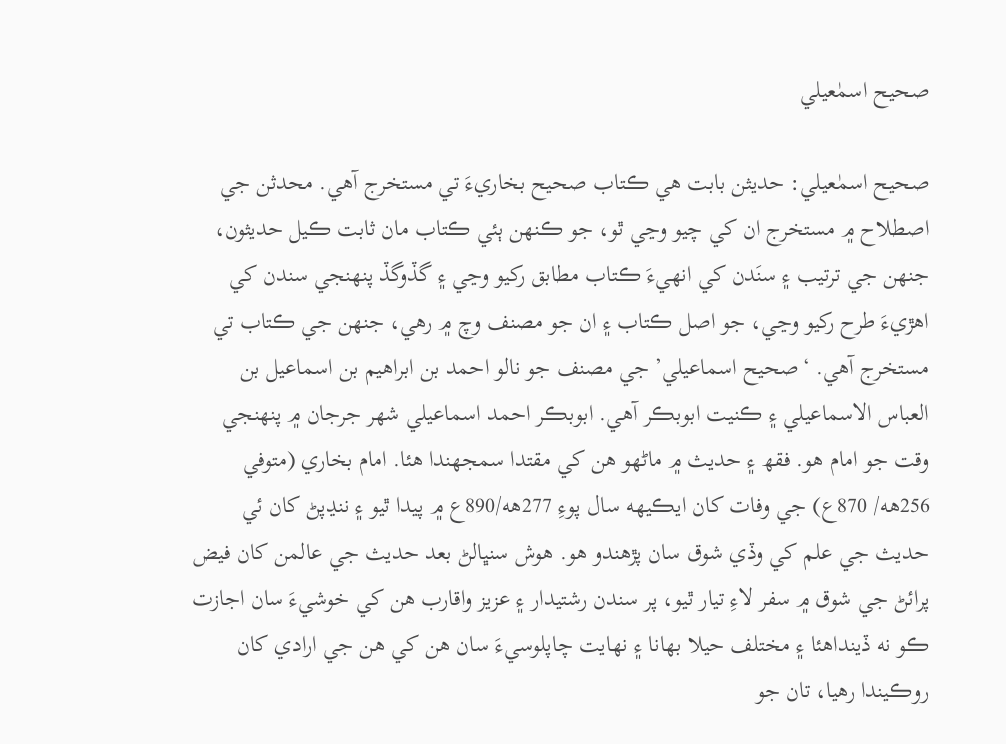صحيح اسمٰعيلي

صحيح اسمٰعيلي: حديثن بابت هي ڪتاب صحيح بخاريءَ تي مستخرج آهي. محدثن جي اصطلاح ۾ مستخرج ان کي چيو وڃي ٿو، جو ڪنهن ٻئي ڪتاب مان ثابت ڪيل حديثون، جنهن جي ترتيب ۽ سنَدن کي انهيءَ ڪتاب مطابق رکيو وڃي ۽ گڏوگڏ پنهنجي سندن کي اهڙيءَ طرح رکيو وڃي، جو اصل ڪتاب ۽ ان جو مصنف وچ ۾ رهي، جنهن جي ڪتاب تي مستخرج آهي. ‘صحيح اسماعيلي’ جي مصنف جو نالو احمد بن ابراهيم بن اسماعيل بن العباس الاسماعيلي ۽ ڪنيت ابوبڪر آهي. ابوبڪر احمد اسماعيلي شهر جرجان ۾ پنهنجي وقت جو امام هو. فقھ ۽ حديث ۾ ماڻهو هن کي مقتدا سمجهندا هئا. امام بخاري (متوفي 256هه/ 870ع) جي وفات کان ايڪيهه سال پوءِ 277هه/890ع ۾ پيدا ٿيو ۽ ننڍپڻ کان ئي حديث جي علم کي وڏي شوق سان پڙهندو هو. هوش سنڀالڻ بعد حديث جي عالمن کان فيض پرائڻ جي شوق ۾ سفر لاءِ تيار ٿيو، پر سندن رشتيدار ۽ عزيز واقارب هن کي خوشيءَ سان اجازت ڪو نه ڏينداهئا ۽ مختلف حيلا بهانا ۽ نهايت چاپلوسيءَ سان هن کي هن جي ارادي کان روڪيندا رهيا، تان جو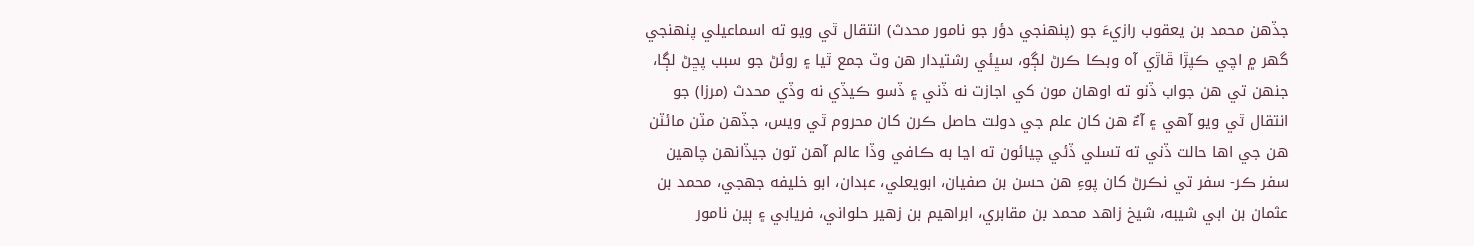جڏهن محمد بن يعقوب رازيءَ جو (پنهنجي دؤر جو نامور محدث) انتقال ٿي ويو ته اسماعيلي پنهنجي گهر ۾ اچي ڪپڙا ڦاڙي آه وبڪا ڪرڻ لڳو، سڀئي رشتيدار هن وٽ جمع ٿيا ۽ روئڻ جو سبب پڇڻ لڳا، جنهن تي هن جواب ڏنو ته اوهان مون کي اجازت نه ڏني ۽ ڏسو ڪيڏي نه وڏي محدث (مرزا) جو انتقال ٿي ويو آهي ۽ آءٌ هن کان علم جي دولت حاصل ڪرن کان محروم ٿي ويس، جڏهن مٽن مائٽن هن جي اها حالت ڏني ته تسلي ڏئي چيائون ته اڃا به ڪافي وڏا عالم آهن تون جيڏانهن چاهين سفر ڪر- سفر تي نڪرڻ کان پوءِ هن حسن بن صفيان، ابويعلي، عبدان، ابو خليفه جهجي، محمد بن عثمان بن ابي شيبه، شيخ زاهد محمد بن مقابري، ابراهيم بن زهير حلواني، فريابي ۽ ٻين نامور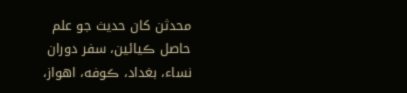محدثن کان حديث جو علم حاصل ڪيائين، سفر دوران نساء، بغداد، ڪوفه، اهواز،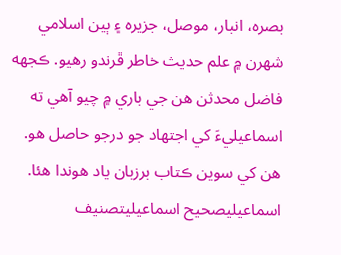بصره، انبار، موصل، جزيره ۽ ٻين اسلامي شهرن ۾ علم حديث خاطر ڦرندو رهيو. ڪجهه فاضل محدثن هن جي باري ۾ چيو آهي ته اسماعيليءَ کي اجتهاد جو درجو حاصل هو. هن کي سوين ڪتاب برزبان ياد هوندا هئا. اسماعيليصحيح اسماعيليتصنيف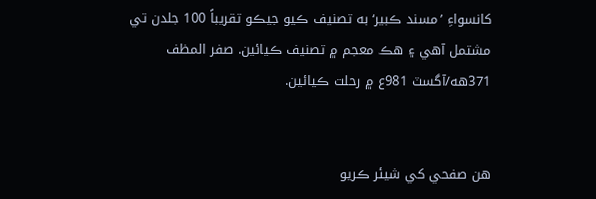کانسواءِ ’مسند ڪبير‘ به تصنيف ڪيو جيڪو تقريباً 100 جلدن تي مشتمل آهي ۽ هڪ معجم ۾ تصنيف ڪيائين. صفر المظف 371هه/آگسٽ 981ع ۾ رحلت ڪيائين.


هن صفحي کي شيئر ڪريو